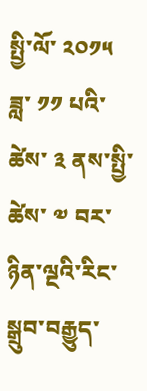སྤྱི་ལོ་ ༢༠༡༥ ཟླ་ ༡༡ པའི་ཚེས་ ༣ ནས་སྤྱི་ཚེས་ ༧ བར་ཉིན་ལྔའི་རིང་སྒྲུབ་བརྒྱུད་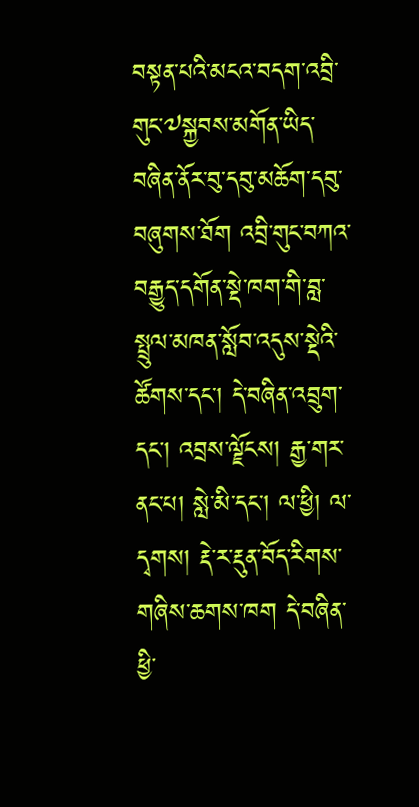བསྟན་པའི་མངའ་བདག་འབྲི་གུང་༧སྐྱབས་མགོན་ཡིད་བཞིན་ནོར་བུ་དབུ་མཆོག་དབུ་བཞུགས་ཐོག འབྲི་གུང་བཀའ་བརྒྱུད་དགོན་སྡེ་ཁག་གི་བླ་སྤྲུལ་མཁན་སློབ་འདུས་སྡེའི་ཚོགས་དང་། དེ་བཞིན་འབྲུག་དང་། འབྲས་ལྗོངས། རྒྱ་གར་ནང་པ། སླེ་མི་དང་། ལ་ཕྱི། ལ་དྭགས། རྡེ་ར་རྡུན་བོད་རིགས་གཞིས་ཆགས་ཁག དེ་བཞིན་ཕྱི་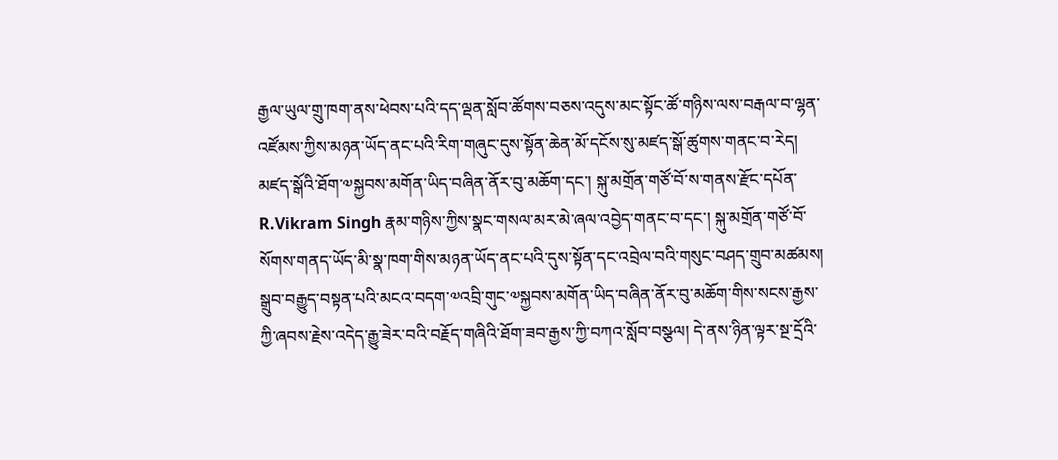རྒྱལ་ཡུལ་གྲུ་ཁག་ནས་ཕེབས་པའི་དད་ལྡན་སློབ་ཚོགས་བཅས་འདུས་མང་སྟོང་ཚོ་གཉིས་ལས་བརྒལ་བ་ལྷན་འཛོམས་ཀྱིས་མཉན་ཡོད་ནང་པའི་རིག་གཞུང་དུས་སྟོན་ཆེན་མོ་དངོས་སུ་མཛད་སྒོ་ཚུགས་གནང་བ་རེད།
མཛད་སྒོའི་ཐོག་༧སྐྱབས་མགོན་ཡིད་བཞིན་ནོར་བུ་མཆོག་དང་། སྐུ་མགྲོན་གཙོ་བོ་ས་གནས་རྫོང་དཔོན་ R.Vikram Singh རྣམ་གཉིས་ཀྱིས་སྣང་གསལ་མར་མེ་ཞལ་འབྱེད་གནང་བ་དང་། སྐུ་མགྲོན་གཙོ་བོ་སོགས་གནད་ཡོད་མི་སྣ་ཁག་གིས་མཉན་ཡོད་ནང་པའི་དུས་སྟོན་དང་འབྲེལ་བའི་གསུང་བཤད་གྲུབ་མཚམས།
སྒྲུབ་བརྒྱུད་བསྟན་པའི་མངའ་བདག་༧འབྲི་གུང་༧སྐྱབས་མགོན་ཡིད་བཞིན་ནོར་བུ་མཆོག་གིས་སངས་རྒྱས་ཀྱི་ཞབས་རྗེས་འདེད་རྒྱུ་ཟེར་བའི་བརྗོད་གཞིའི་ཐོག་ཟབ་རྒྱས་ཀྱི་བཀའ་སློབ་བསྩལ། དེ་ནས་ཉིན་ལྟར་སྔ་དྲོའི་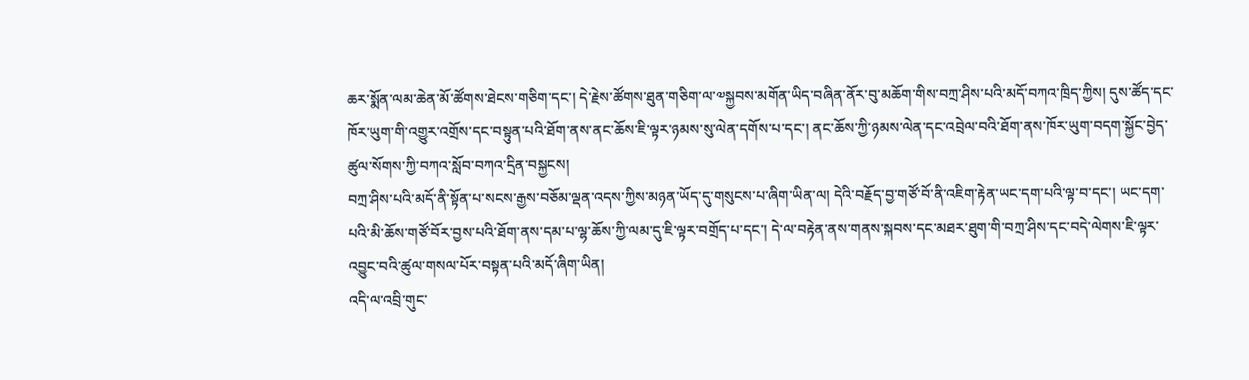ཆར་སྨོན་ལམ་ཆེན་མོ་ཚོགས་ཐེངས་གཅིག་དང་། དེ་རྗེས་ཚོགས་ཐུན་གཅིག་ལ་༧སྐྱབས་མགོན་ཡིད་བཞིན་ནོར་བུ་མཆོག་གིས་བཀྲ་ཤིས་པའི་མདོ་བཀའ་ཁྲིད་ཀྱིས། དུས་ཚོད་དང་ཁོར་ཡུག་གི་འགྱུར་འགྲོས་དང་བསྟུན་པའི་ཐོག་ནས་ནང་ཆོས་ཇི་ལྟར་ཉམས་སུ་ལེན་དགོས་པ་དང་། ནང་ཆོས་ཀྱི་ཉམས་ལེན་དང་འབྲེལ་བའི་ཐོག་ནས་ཁོར་ཡུག་བདག་སྐྱོང་བྱེད་ཚུལ་སོགས་ཀྱི་བཀའ་སློབ་བཀའ་དྲིན་བསྐྱངས།
བཀྲ་ཤིས་པའི་མདོ་ནི་སྟོན་པ་སངས་རྒྱས་བཅོམ་ལྡན་འདས་ཀྱིས་མཉན་ཡོད་དུ་གསུངས་པ་ཞིག་ཡིན་ལ། དེའི་བརྗོད་བྱ་གཙོ་བོ་ནི་འཇིག་རྟེན་ཡང་དག་པའི་ལྟ་བ་དང་། ཡང་དག་པའི་མི་ཆོས་གཙོ་བོར་བྱས་པའི་ཐོག་ནས་དམ་པ་ལྷ་ཆོས་ཀྱི་ལམ་དུ་ཇི་ལྟར་བགྲོད་པ་དང་། དེ་ལ་བརྟེན་ནས་གནས་སྐབས་དང་མཐར་ཐུག་གི་བཀྲ་ཤིས་དང་བདེ་ལེགས་ཇི་ལྟར་འབྱུང་བའི་ཚུལ་གསལ་པོར་བསྟན་པའི་མདོ་ཞིག་ཡིན།
འདི་ལ་འབྲི་གུང་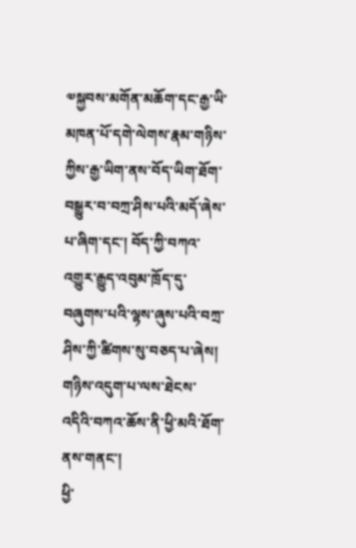༧སྐྱབས་མགོན་མཆོག་དང་རྒྱ་ཡི་མཁན་པོ་དགེ་ལེགས་རྣམ་གཉིས་ཀྱིས་རྒྱ་ཡིག་ནས་བོད་ཡིག་ཐོག་བསྒྱུར་བ་བཀྲ་ཤིས་པའི་མདོ་ཞེས་པ་ཞིག་དང་། བོད་ཀྱི་བཀའ་འགྱུར་རྒྱུད་འབུམ་ཁྲོད་དུ་བཞུགས་པའི་ལྷས་ཞུས་པའི་བཀྲ་ཤིས་ཀྱི་ཚིགས་སུ་བཅད་པ་ཞེས། གཉིས་འདུག་པ་ལས་ཐེངས་འདིའི་བཀའ་ཆོས་ནི་ཕྱི་མའི་ཐོག་ནས་གནང་།
ཕྱི་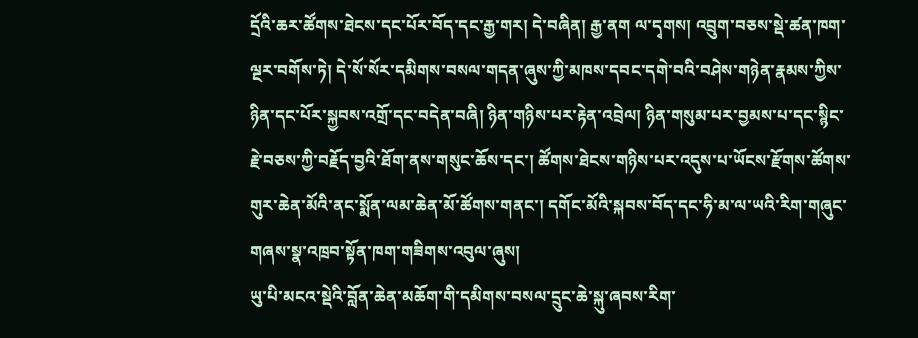དྲོའི་ཆར་ཚོགས་ཐེངས་དང་པོར་བོད་དང་རྒྱ་གར། དེ་བཞིན། རྒྱ་ནག ལ་དྭགས། འབྲུག་བཅས་སྡེ་ཚན་ཁག་ལྔར་བགོས་ཏེ། དེ་སོ་སོར་དམིགས་བསལ་གདན་ཞུས་ཀྱི་མཁས་དབང་དགེ་བའི་བཤེས་གཉེན་རྣམས་ཀྱིས་ཉིན་དང་པོར་སྐྱབས་འགྲོ་དང་བདེན་བཞི། ཉིན་གཉིས་པར་རྟེན་འབྲེལ། ཉིན་གསུམ་པར་བྱམས་པ་དང་སྙིང་རྗེ་བཅས་ཀྱི་བརྗོད་བྱའི་ཐོག་ནས་གསུང་ཆོས་དང་། ཚོགས་ཐེངས་གཉིས་པར་འདུས་པ་ཡོངས་རྫོགས་ཚོགས་གུར་ཆེན་མོའི་ནང་སྨོན་ལམ་ཆེན་མོ་ཚོགས་གནང་། དགོང་མོའི་སྐབས་བོད་དང་ཧི་མ་ལ་ཡའི་རིག་གཞུང་གཞས་སྣ་འཁྲབ་སྟོན་ཁག་གཟིགས་འབུལ་ཞུས།
ཡུ་པི་མངའ་སྡེའི་བློན་ཆེན་མཆོག་གི་དམིགས་བསལ་དྲུང་ཆེ་སྐུ་ཞབས་རིག་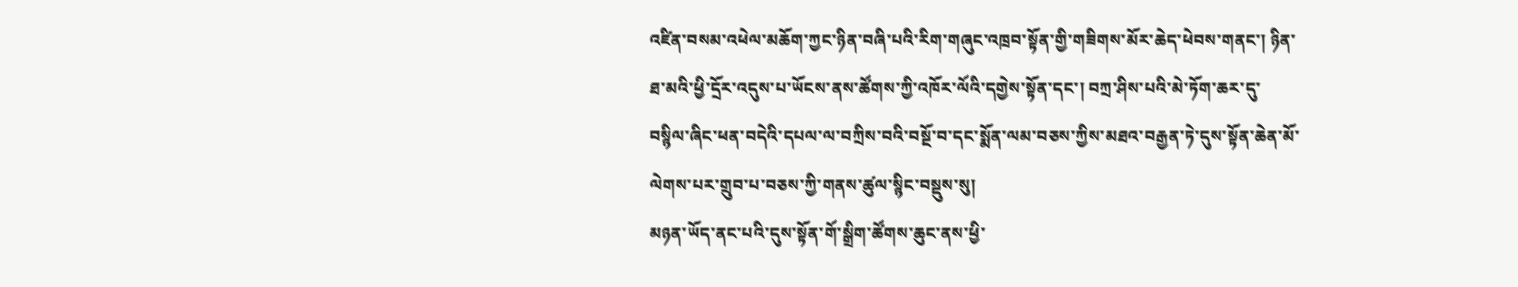འཛིན་བསམ་འཕེལ་མཆོག་ཀྱང་ཉིན་བཞི་པའི་རིག་གཞུང་འཁྲབ་སྟོན་གྱི་གཟིགས་མོར་ཆེད་ཕེབས་གནང་། ཉིན་ཐ་མའི་ཕྱི་དྲོར་འདུས་པ་ཡོངས་ནས་ཚོགས་ཀྱི་འཁོར་ལོའི་དགྱེས་སྟོན་དང་། བཀྲ་ཤིས་པའི་མེ་ཏོག་ཆར་དུ་བསྙིལ་ཞིང་ཕན་བདེའི་དཔལ་ལ་བཀྲིས་བའི་བསྔོ་བ་དང་སྨོན་ལམ་བཅས་ཀྱིས་མཐའ་བརྒྱན་ཏེ་དུས་སྟོན་ཆེན་མོ་ལེགས་པར་གྲུབ་པ་བཅས་ཀྱི་གནས་ཚུལ་སྙིང་བསྡུས་སུ།
མཉན་ཡོད་ནང་པའི་དུས་སྟོན་གོ་སྒྲིག་ཚོགས་ཆུང་ནས་ཕྱི་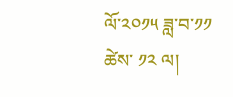ལོ་༢༠༡༥ ཟླ་བ་༡༡ ཚེས་ ༡༢ ལ།